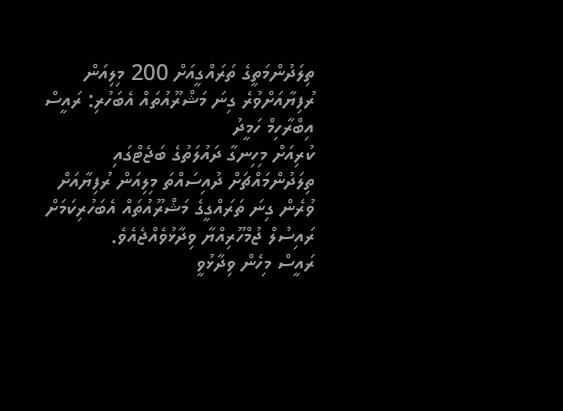ތިލަދުންމަތީގެ ތަރައްގީއަށް 200 މިލިއަން ރުފިޔާއަށްވުރެ ގިނަ މަޝްރޫއުތައް އެބަހުރި: ރައީސް
އިބްރާހިމް ހަމީދު
ކުރިއަށް މިހިނގާ ދައުލަތުގެ ބަޖެޓްގައި ތިލަދުންމައްޗަށް ދުއިސައްތަ މިލިއަން ރުފިޔާއަށް ވުރެން ގިނަ ތަރައްގީގެ މަޝްރޫއުތައް އެބަހުރިކަމަށް ރައިސުލް ޖުމްހޫރިއްޔާ ވިދާޅުވެއްޖެއެވެ.
ރައީސް މިހެން ވިދާޅުވީ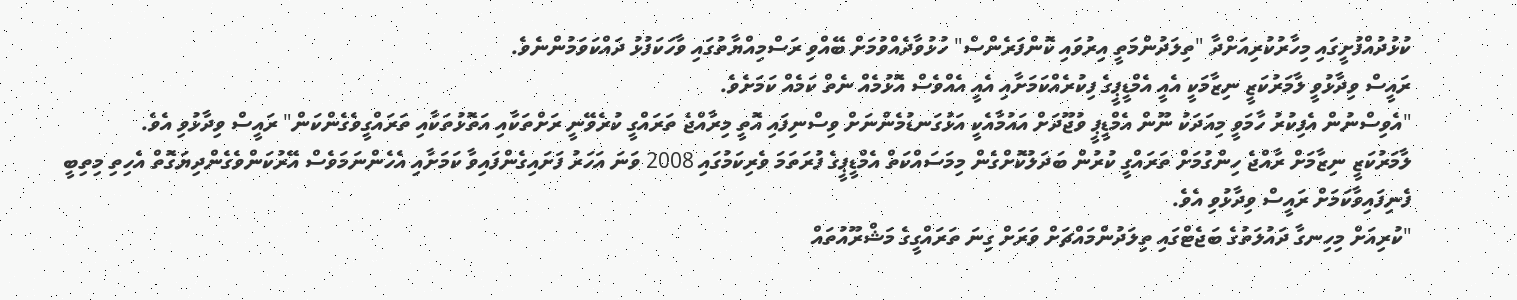ކުޅުދުއްފުށީގައި މިހާރުކުރިއަށްދާ "ތިލަދުންމަތީ އިރުވައި ކޮންފަރެންސް" ހުޅުވާދެއްވުމަށް ބޭއްވި ރަސްމިއްޔާތުގައި ވާހަކަފުޅު ދައްކަވަމުންނެވެ.
ރައީސް ވިދާޅުވީ ލާމަރުކަޒީ ނިޒާމަކީ އެއީ އެމްޑީޕީގެ ފިކުރެއްކަމަށާއި އެއީ އެއްވެސް އޮޅުމެއް ނެތް ކަމެއް ކަމަށެވެ.
"އެވިސްނުން އެފިކުރު ހާމަވީ މިއަދަކު ނޫން އެމްޑީޕީ ވުޖޫދަށް އައުމާއެކީ އަޅުގަނޑުމެންނަށް ވިސްނިފައި އޮތީ މިރާއްޖެ ތަރައްގީ ކުރެވޭނީ ރަށްތަކާއި އަތޮޅުތަކާއި ތަރައްގީވެގެންކަން" ރައީސް ވިދާޅުވި އެވެ.
ލާމަރުކަޒީ ނިޒާމަށް ރާއްޖެ ހިންގުމަށް ތަރައްގީ ކުރުން ބަދަލުކޮށްގެން މިމަސައްކަތް އެމްޑީޕީގެ ފުރަތަމަ ވެރިކަމުގައި 2008 ވަނަ އަހަރު ފަށައިގެންފައިވާ ކަމަށާއި އެހެންނަމަވެސް އޭރުކަންވެގެންދިޔަގޮތް އެހިތި މިތިބީ ފެނިފައިވާކަމަށް ރައީސް ވިދާޅުވި އެވެ.
"ކުރިއަށް މިހިނގާ ދައުލަތުގެ ބަޖެޓްގައި ތިލަދުންމައްޗަށް ވަރަށް ގިނަ ތަރައްގީގެ މަޝްރޫއުތައް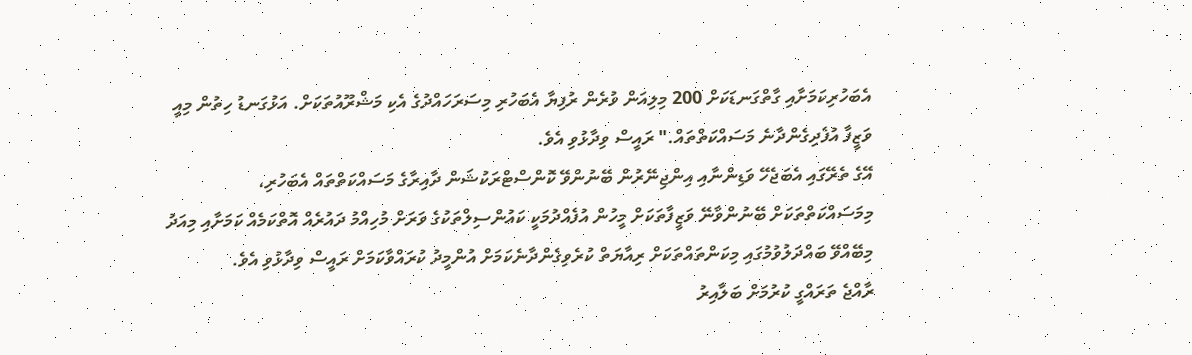އެބަހުރިކަމަށާއި ގާތްގަނޑަކަށް 200 މިލިއަން ވުރެން ރުފިޔާ އެބަހުރި މިސަރަހައްދުގެ އެކި މަޝްރޫއުތަކަށް. އަޅުގަނޑު ހިތުން މިއީ ވަޒީފާ އުފެދިގެންދާނެ މަސައްކަތްތައް." ރައީސް ވިދާޅުވި އެވެ.
އޭގެ ތެރޭގައި އެބަޖެހޭ ވަޑިންނާއި އިންޖިނޭރުން ބޭނުންވޭ ކޮންސްޓްރަކުޝަން ދާއިރާގެ މަސައްކަތްތައް އެބަހުރި، މިމަސައްކަތްތަކަށް ބޭނުންވާނޭ ވަޒީފާތަކަށް މީހުން އުފެއްދުމަކީ ކައުންސިލްތަކުގެ ވަރަށް މުހިއްމު ދައުރެއް އޮތްކަމެއް ކަމަށާއި މިއަދު މިބޭއްވޭ ބައްދަލުވުމުގައި މިކަންތައްތަކަށް ރިއާޔަތް ކުރެވިގެންދާނެކަމަށް އުންމީދު ކުރައްވާކަމަށް ރައީސް ވިދާޅުވި އެވެ.
ރާއްޖެ ތަރައްގީ ކުރުމަށް ބަލާއިރު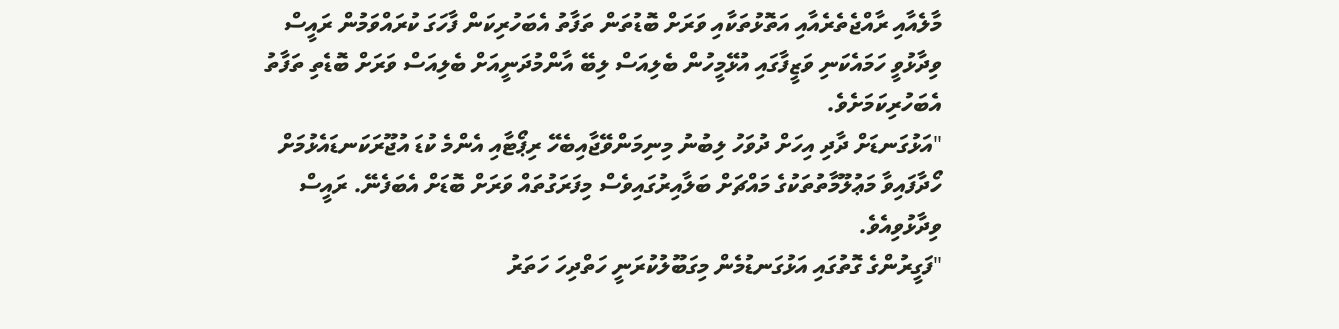މާލެއާއި ރާއްޖެތެރެއާއި އަތޮޅުތަކާއި ވަރަށް ބޮޑުތަން ތަފާތު އެބަހުރިކަން ފާހަގަ ކުރައްވަމުން ރައީސް ވިދާޅުވީ ހަމައެކަނި ވަޒީފާގައި އުޅޭމީހުން ބެލިއަސް ލިބޭ އާންމުދަނީއަށް ބެލިއަސް ވަރަށް ބޮޑެތި ތަފާތު އެބަހުރިކަމަށެވެ.
"އަޅުގަނޑަށް ދާދި އިހަށް ދުވަހު ލިބުނު މިނިމަންވޭޖާއިބެހޭ ރިޕޯޓާއި އެންމެ ކުޑަ އުޖޫރަކަނޑައެޅުމަށް ހޯދާފައިވާ މަޢުލޫމާތުތަކުގެ މައްޗަށް ބަލާއިރުގައިވެސް މިފަރަގުތައް ވަރަށް ބޮޑަށް އެބަފެނޭ. ރައީސް ވިދާޅުވިއެވެ.
"ފަގީރުންގެ ގޮތުގައި އަޅުގަނޑުމެން މިގަބޫލުކުރަނީ ހަތްދިހަ ހަތަރު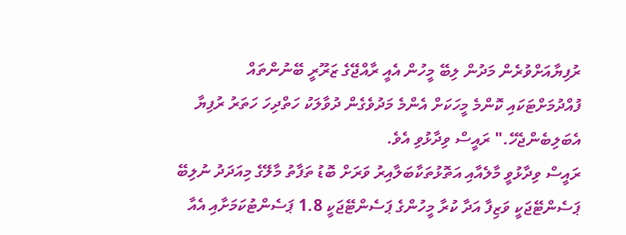ރުފިޔާއަށްވުރެން މަދުން ލިބޭ މީހުން އެއީ ރާއްޖޭގެ ޒަރޫރީ ބޭނުންތައް ފުއްދުމަށްޓަކައި ކޮންމެ މީހަކަށް އެންމެ މަދުވެގެން ދުވާލަކު ހަތްދިހަ ހަތަރު ރުފިޔާ އެބަލިބެންޖެހޭ." ރައީސް ވިދާޅުވި އެވެ.
ރައީސް ވިދާޅުވީ މާލެއާއި އަތޮޅުތަކާބަލާއިރު ވަރަށް ބޮޑު ތަފާތު މާލޭގެ މިއަދަދު ނުލިބޭ ޕަސެންޓޭޖަކީ ވަޒިފާ އަދާ ކުރާ މީހުންގެ ޕަސެންޓޭޖަކީ 1.8 ޕަސެންޓުކަމަށާއި އެއާ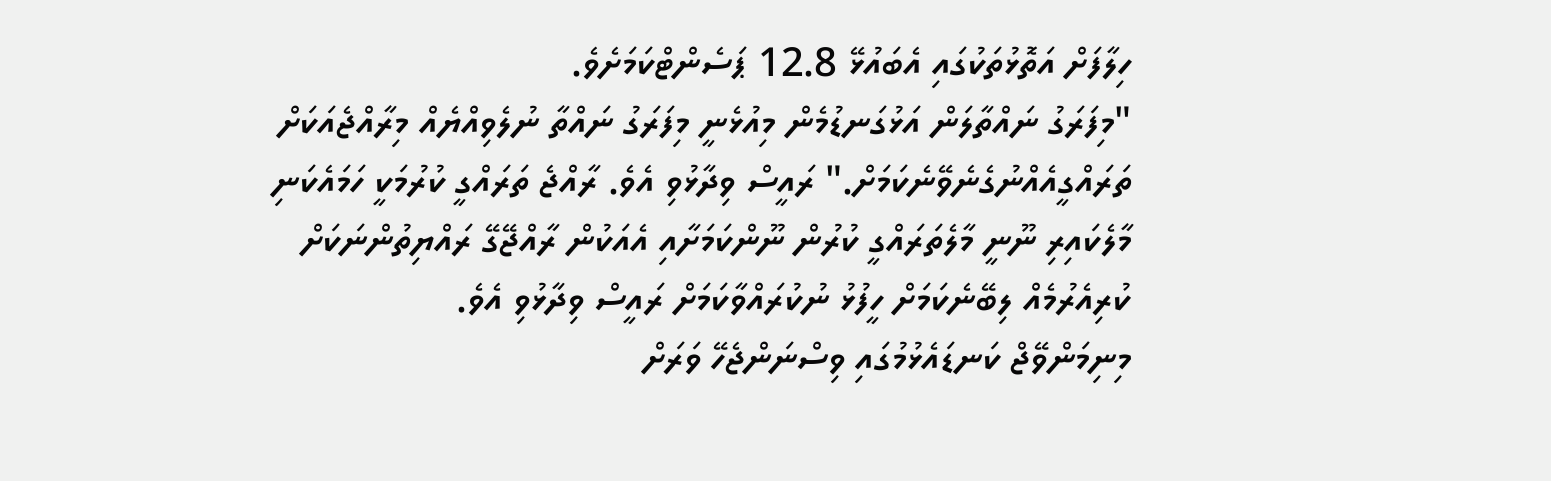ހިލާފަށް އަތޮޅުތަކުގައި އެބައުޅޭ 12.8 ޕަސެންޓްކަމަށެވެ.
"މިފަރަގު ނައްތާލަން އަޅުގަނޑުމެން މިއުޅެނީ މިފަރަގު ނައްތާ ނުލެވިއްޔެއް މިރާއްޖެއަކަށް ތަރައްގީއެއްނުގެނެވޭނެކަމަށް." ރައީސް ވިދާޅުވި އެވެ. ރާއްޖެ ތަރައްގީ ކުރުމަކީ ހަމައެކަނި މާލެކައިރި ނޫނީ މާލެތަރައްގީ ކުރުން ނޫންކަމަށާއި އެއަކުން ރާއްޖޭގޭ ރައްޔިތުންނަކަށް ކުރިއެރުމެއް ލިބޭނެކަމަށް ހީފުޅު ނުކުރައްވާކަމަށް ރައީސް ވިދާޅުވި އެވެ.
މިނިމަންވޭޖް ކަނޑައެޅުމުގައި ވިސްނަންޖެހޭ ވަރަށް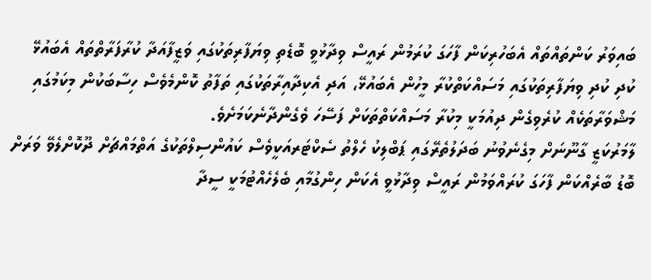ބައިވަރު ކަންތައްތައް އެބަހުރިކަން ފާހަގަ ކުރަމުން ރައީސް ވިދާޅުވީ ބޮޑެތި ވިޔަފާރިތަކުގައި ވަޒީފާއަދާ ކުރާފަރާތްތައް އެބައުޅޭ ކުދި ކުދި ވިޔަފާރިތަކުގައި މަސައްކަތްކުރާ މީހުން އެބައުޅޭ، އަދި އެކިދާއިރާތަކުގައި ތަފާތު ކޮންމެވެސް ހިސާބަކުން މިކަމުގައި މަޝްވަރާތަކެއް ކުރެވިގެން ދިއުމަކީ މިކުރާ މަސައްކަތްތަކަށް ފަސޭހަ ވެގެންދާނެކަމަށެވެ.
ލާމަރުކަޒީ ގާނޫނަށް މިގެނެވުނު ބަދަލުތެރޭގައި ޕަބްލިކު ހެލްތު ސެކްޓަރއަކީވެސް ކައުންސިލްތަކުގެ އަތްމައްޗަށް ދޫކޮށްލެވޭ ވަރަށް ބޮޑު ބާރެއްކަން ފާހަގަ ކުރައްވަމުން ރައީސް ވިދާޅުވީ އެކަން ހިންގުމާއި ބެލެހެއްޓުމަކީ ސީދާ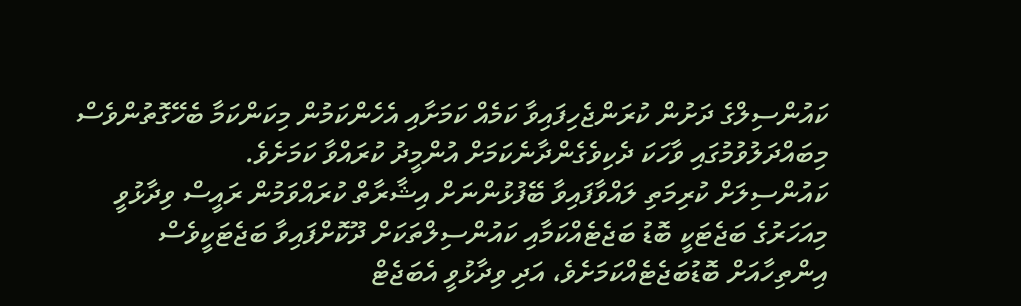ކައުންސިލްގެ ދަށުން ކުރަންޖެހިފައިވާ ކަމެއް ކަމަށާއި އެހެންކަމުން މިކަންކަމާ ބެހޭގޮތުންވެސް މިބައްދަލުވުމުގައި ވާހަކަ ދެކިވެގެންދާނެކަމަށް އުންމީދު ކުރައްވާ ކަމަށެވެ.
ކައުންސިލަށް ކުރިމަތި ލައްވާފައިވާ ބޭފުޅުންނަށް އިޝާރާތް ކުރައްވަމުން ރައީސް ވިދާޅުވީ މިއަހަރުގެ ބަޖެޓަކީ ބޮޑު ބަޖެޓެއްކަމާއި ކައުންސިލްތަކަށް ދޫކޮށްފައިވާ ބަޖެޓަކީވެސް އިންތިހާއަށް ބޮޑުބަޖެޓެއްކަމަށެވެ، އަދި ވިދާޅުވީ އެބަޖެޓް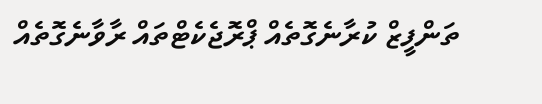ތަންފީޒް ކުރާނެގޮތެއް ޕްރޮޖެކެޓްތައް ރާވާނެގޮތެއް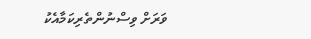ވަރަށް ވިސްނުންތެރިކަމާއެކު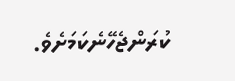ކުރަންޖެހޭނެކަމަށެވެ.